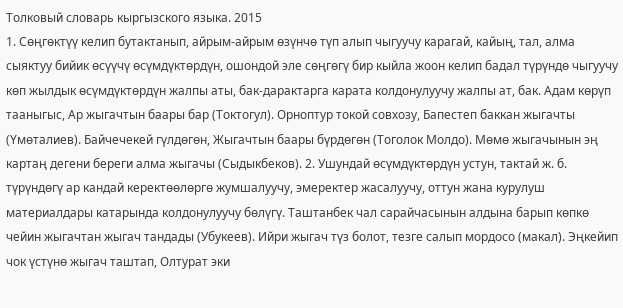Толковый словарь кыргызского языка. 2015
1. Сөңгөктүү келип бутактанып, айрым-айрым өзүнчө түп алып чыгуучу карагай, кайың, тал, алма сыяктуу бийик өсүүчү өсүмдүктөрдүн, ошондой эле сөңгөгү бир кыйла жоон келип бадал түрүндө чыгуучу көп жылдык өсүмдүктөрдүн жалпы аты, бак-дарактарга карата колдонулуучу жалпы ат, бак. Адам көрүп тааныгыс, Ар жыгачтын баары бар (Токтогул). Орноптур токой совхозу, Бапестеп баккан жыгачты (Үмөталиев). Байчечекей гүлдөгөн, Жыгачтын баары бүрдөгөн (Тоголок Молдо). Мөмө жыгачынын эң картаң дегени береги алма жыгачы (Сыдыкбеков). 2. Ушундай өсүмдүктөрдүн устун, тактай ж. б. түрүндөгү ар кандай керектөөлөргө жумшалуучу, эмеректер жасалуучу, оттун жана курулуш материалдары катарында колдонулуучу бөлүгү. Таштанбек чал сарайчасынын алдына барып көпкө чейин жыгачтан жыгач тандады (Убукеев). Ийри жыгач түз болот, тезге салып мордосо (макал). Эңкейип чок үстүнө жыгач таштап, Олтурат эки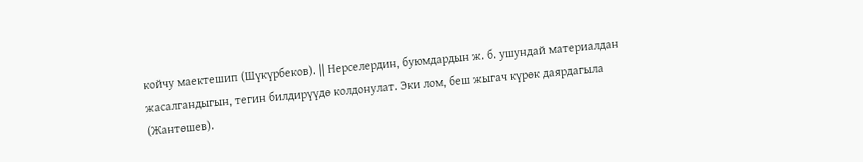койчу маектешип (Шүкүрбеков). || Нерселердин, буюмдардын ж. б. ушундай материалдан жасалгандыгын, тегин билдирүүдө колдонулат. Эки лом, беш жыгач күрөк даярдагыла (Жантөшев).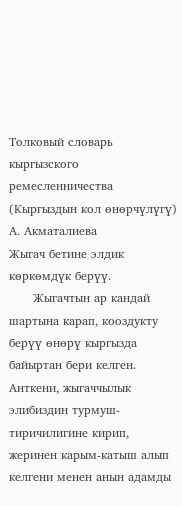Толковый словарь кыргызского ремесленничества (Кыргыздын кол өнөрчүлүгү) А. Акматалиева
Жыгач бетине элдик көркөмдүк берүү.
      Жыгачтын ар кандай шартына карап, кооздукту берүү өнөрү кыргызда байыртан бери келген. Анткени, жыгаччылык элибиздин турмуш-тиричилигине кирип, жеринен карым-катыш алып келгени менен анын адамды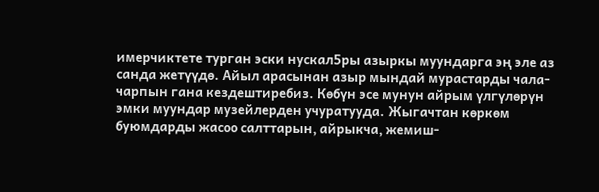имерчиктете турган эски нускал5ры азыркы муундарга эң эле аз санда жетүүдө. Айыл арасынан азыр мындай мурастарды чала-чарпын гана кездештиребиз. Көбүн эсе мунун айрым үлгүлөрүн эмки муундар музейлерден учуратууда. Жыгачтан көркөм буюмдарды жасоо салттарын, айрыкча, жемиш-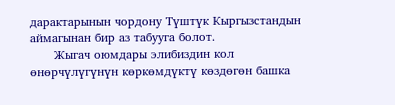дарактарынын чордону Түштүк Кыргызстандын аймагынан бир аз табууга болот.
      Жыгач оюмдары элибиздин кол өнөрчүлүгүнүн көркөмдүктү көздөгөн башка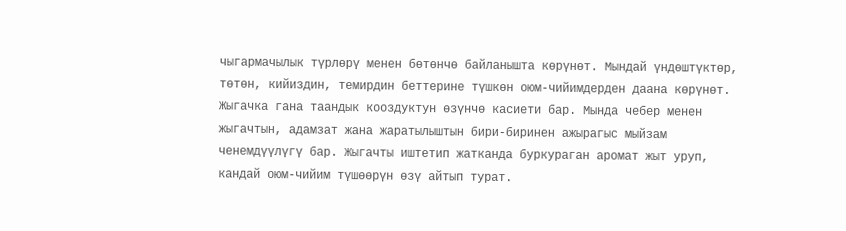чыгармачылык түрлөрү менен бөтөнчө байланышта көрүнөт. Мындай үндөштүктөр, төтөн, кийиздин, темирдин беттерине түшкөн оюм-чийимдерден даана көрүнөт. Жыгачка гана таандык кооздуктун өзүнчө касиети бар. Мында чебер менен жыгачтын, адамзат жана жаратылыштын бири-биринен ажырагыс мыйзам ченемдүүлүгү бар. Жыгачты иштетип жатканда буркураган аромат жыт уруп, кандай оюм-чийим түшөөрүн өзү айтып турат.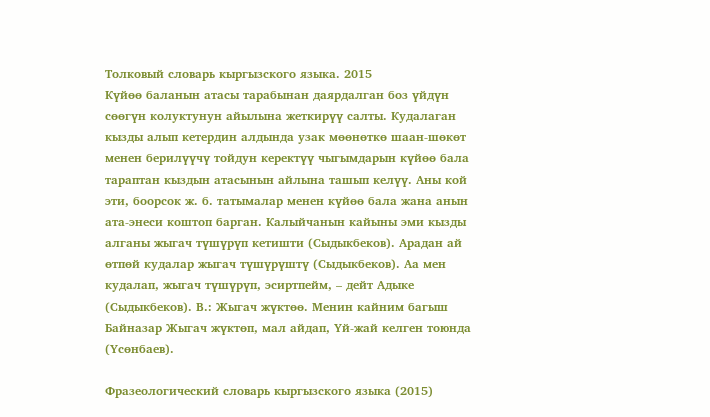Толковый словарь кыргызского языка. 2015
Күйөө баланын атасы тарабынан даярдалган боз үйдүн сөөгүн колуктунун айылына жеткирүү салты. Кудалаган кызды алып кетердин алдында узак мөөнөткө шаан-шөкөт менен берилүүчү тойдун керектүү чыгымдарын күйөө бала тараптан кыздын атасынын айлына ташып келүү. Аны кой эти, боорсок ж. б. татымалар менен күйөө бала жана анын ата-энеси коштоп барган. Калыйчанын кайыны эми кызды алганы жыгач түшүрүп кетишти (Сыдыкбеков). Арадан ай өтпөй кудалар жыгач түшүрүштү (Сыдыкбеков). Аа мен кудалап, жыгач түшүрүп, эсиртпейм, – дейт Адыке (Сыдыкбеков). В.: Жыгач жүктөө. Менин кайним багыш Байназар Жыгач жүктөп, мал айдап, Үй-жай келген тоюнда (Үсөнбаев).

Фразеологический словарь кыргызского языка (2015)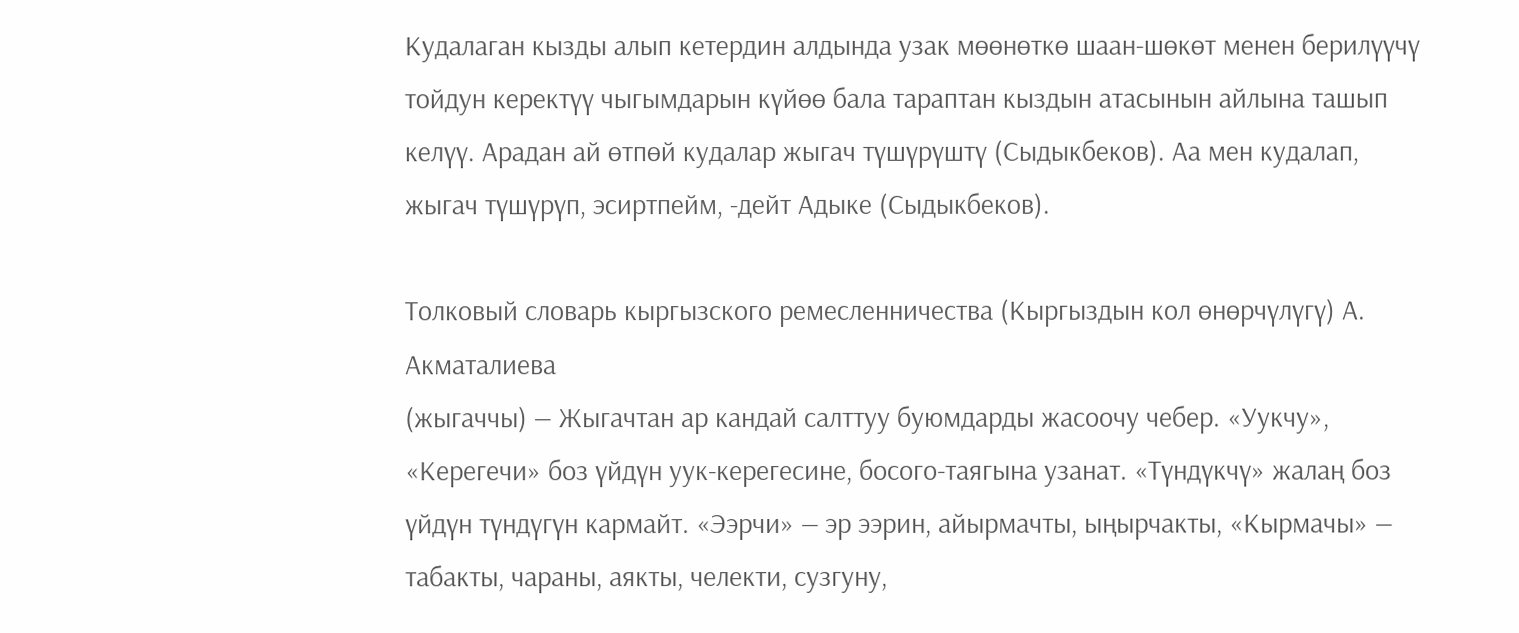Кудалаган кызды алып кетердин алдында узак мөөнөткө шаан-шөкөт менен берилүүчү тойдун керектүү чыгымдарын күйөө бала тараптан кыздын атасынын айлына ташып келүү. Арадан ай өтпөй кудалар жыгач түшүрүштү (Сыдыкбеков). Аа мен кудалап, жыгач түшүрүп, эсиртпейм, -дейт Адыке (Сыдыкбеков).

Толковый словарь кыргызского ремесленничества (Кыргыздын кол өнөрчүлүгү) А. Акматалиева
(жыгаччы) — Жыгачтан ар кандай салттуу буюмдарды жасоочу чебер. «Уукчу», «Керегечи» боз үйдүн уук-керегесине, босого-таягына узанат. «Түндүкчү» жалаң боз үйдүн түндүгүн кармайт. «Ээрчи» — эр ээрин, айырмачты, ыңырчакты, «Кырмачы» — табакты, чараны, аякты, челекти, сузгуну,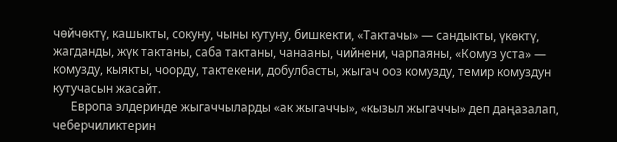чөйчөктү, кашыкты, сокуну, чыны кутуну, бишкекти, «Тактачы» — сандыкты, үкөктү, жагданды, жүк тактаны, саба тактаны, чанааны, чийнени, чарпаяны, «Комуз уста» — комузду, кыякты, чоорду, тактекени, добулбасты, жыгач ооз комузду, темир комуздун кутучасын жасайт.
      Европа элдеринде жыгаччыларды «ак жыгаччы», «кызыл жыгаччы» деп даңазалап, чеберчиликтерин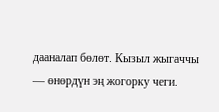дааналап бөлөт. Кызыл жыгаччы — өнөрдүн эң жогорку чеги.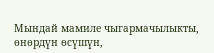Мындай мамиле чыгармачылыкты, өнөрдүн өсүшүн,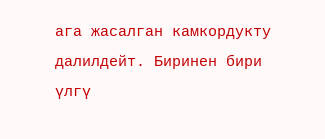ага жасалган камкордукту далилдейт. Биринен бири үлгү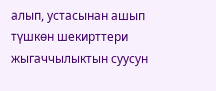алып, устасынан ашып түшкөн шекирттери жыгаччылыктын суусун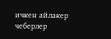ичкен айлакер чеберлер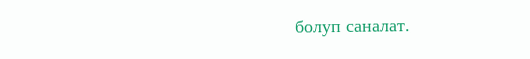болуп саналат.